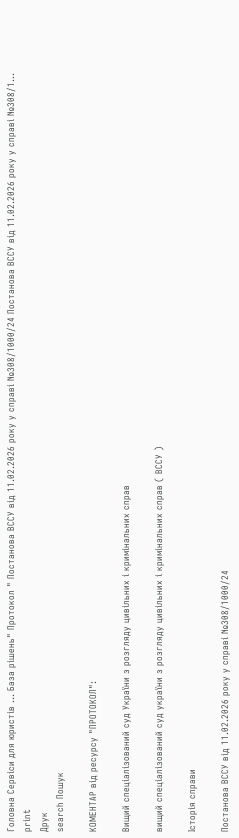Головна Сервіси для юристів ... База рішень" Протокол " Постанова ВССУ від 11.02.2026 року у справі №308/1000/24 Постанова ВССУ від 11.02.2026 року у справі №308/1...
print
Друк
search Пошук

КОМЕНТАР від ресурсу "ПРОТОКОЛ":

Вищий спеціалізований суд України з розгляду цивільних і кримінальних справ

вищий спеціалізований суд україни з розгляду цивільних і кримінальних справ ( ВССУ )

Історія справи

Постанова ВССУ від 11.02.2026 року у справі №308/1000/24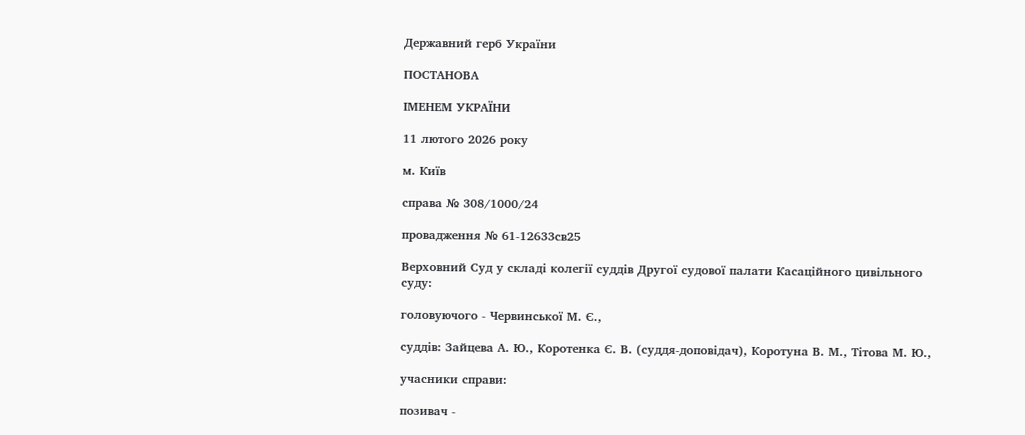Державний герб України

ПОСТАНОВА

ІМЕНЕМ УКРАЇНИ

11 лютого 2026 року

м. Київ

справа № 308/1000/24

провадження № 61-12633св25

Верховний Суд у складі колегії суддів Другої судової палати Касаційного цивільного суду:

головуючого - Червинської М. Є.,

суддів: Зайцева А. Ю., Коротенка Є. В. (суддя-доповідач), Коротуна В. М., Тітова М. Ю.,

учасники справи:

позивач -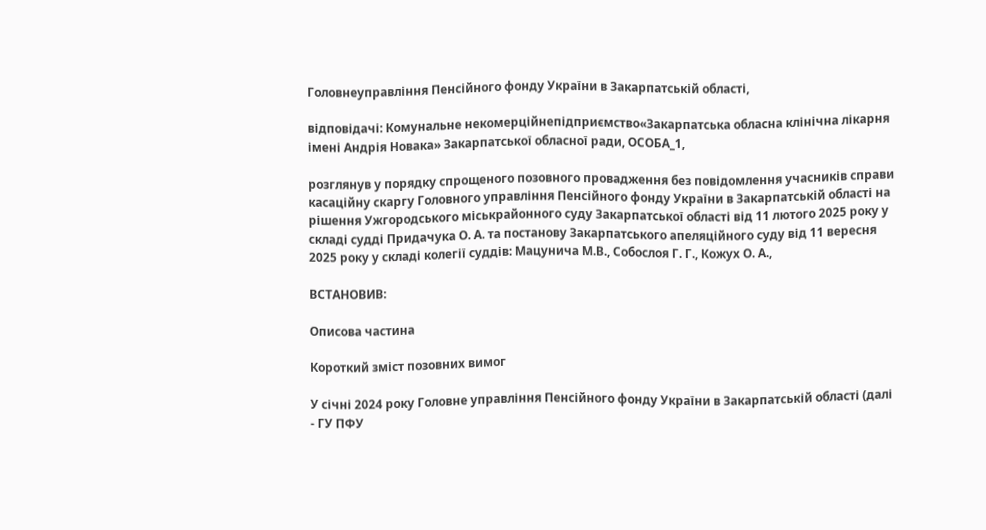Головнеуправління Пенсійного фонду України в Закарпатській області,

відповідачі: Комунальне некомерційнепідприємство«Закарпатська обласна клінічна лікарня імені Андрія Новака» Закарпатської обласної ради, ОСОБА_1,

розглянув у порядку спрощеного позовного провадження без повідомлення учасників справи касаційну скаргу Головного управління Пенсійного фонду України в Закарпатській області на рішення Ужгородського міськрайонного суду Закарпатської області від 11 лютого 2025 року у складі судді Придачука О. А. та постанову Закарпатського апеляційного суду від 11 вересня 2025 року у складі колегії суддів: Мацунича М.В., Собослоя Г. Г., Кожух О. А.,

ВСТАНОВИВ:

Описова частина

Короткий зміст позовних вимог

У січні 2024 року Головне управління Пенсійного фонду України в Закарпатській області (далі - ГУ ПФУ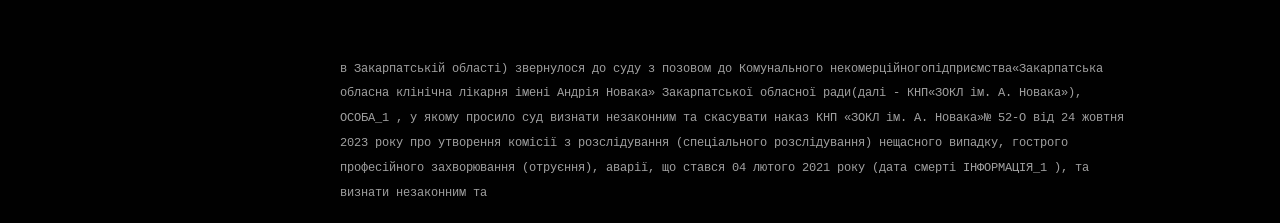в Закарпатській області) звернулося до суду з позовом до Комунального некомерційногопідприємства«Закарпатська обласна клінічна лікарня імені Андрія Новака» Закарпатської обласної ради(далі - КНП«ЗОКЛ ім. А. Новака»), ОСОБА_1 , у якому просило суд визнати незаконним та скасувати наказ КНП «ЗОКЛ ім. А. Новака»№ 52-О від 24 жовтня 2023 року про утворення комісії з розслідування (спеціального розслідування) нещасного випадку, гострого професійного захворювання (отруєння), аварії, що стався 04 лютого 2021 року (дата смерті ІНФОРМАЦІЯ_1 ), та визнати незаконним та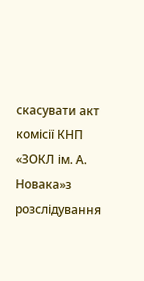скасувати акт комісії КНП «ЗОКЛ ім. А. Новака»з розслідування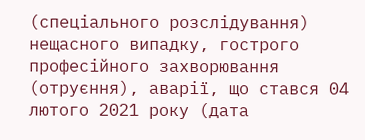(спеціального розслідування) нещасного випадку, гострого професійного захворювання (отруєння), аварії, що стався 04 лютого 2021 року (дата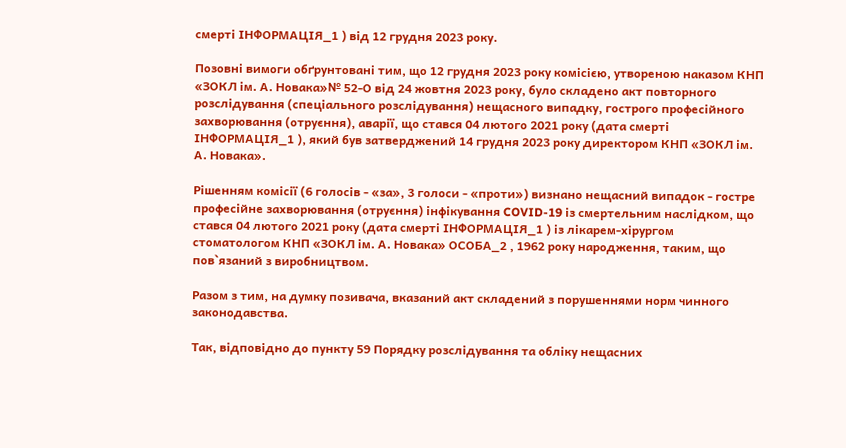смерті ІНФОРМАЦІЯ_1 ) від 12 грудня 2023 року.

Позовні вимоги обґрунтовані тим, що 12 грудня 2023 року комісією, утвореною наказом КНП «ЗОКЛ ім. А. Новака»№ 52-О від 24 жовтня 2023 року, було складено акт повторного розслідування (спеціального розслідування) нещасного випадку, гострого професійного захворювання (отруєння), аварії, що стався 04 лютого 2021 року (дата смерті ІНФОРМАЦІЯ_1 ), який був затверджений 14 грудня 2023 року директором КНП «ЗОКЛ ім. А. Новака».

Рішенням комісії (6 голосів - «за», 3 голоси - «проти») визнано нещасний випадок - гостре професійне захворювання (отруєння) інфікування COVID-19 із смертельним наслідком, що стався 04 лютого 2021 року (дата смерті ІНФОРМАЦІЯ_1 ) із лікарем-хірургом стоматологом КНП «ЗОКЛ ім. А. Новака» ОСОБА_2 , 1962 року народження, таким, що пов`язаний з виробництвом.

Разом з тим, на думку позивача, вказаний акт складений з порушеннями норм чинного законодавства.

Так, відповідно до пункту 59 Порядку розслідування та обліку нещасних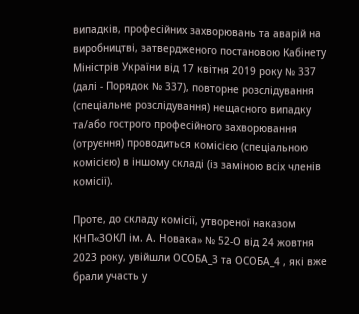випадків, професійних захворювань та аварій на виробництві, затвердженого постановою Кабінету Міністрів України від 17 квітня 2019 року № 337 (далі - Порядок № 337), повторне розслідування (спеціальне розслідування) нещасного випадку та/або гострого професійного захворювання (отруєння) проводиться комісією (спеціальною комісією) в іншому складі (із заміною всіх членів комісії).

Проте, до складу комісії, утвореної наказом КНП«ЗОКЛ ім. А. Новака» № 52-О від 24 жовтня 2023 року, увійшли ОСОБА_3 та ОСОБА_4 , які вже брали участь у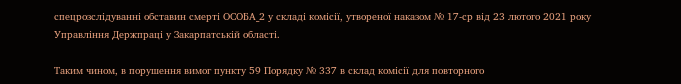спецрозслідуванні обставин смерті ОСОБА_2 у складі комісії, утвореної наказом № 17-ср від 23 лютого 2021 року Управління Держпраці у Закарпатській області.

Таким чином, в порушення вимог пункту 59 Порядку № 337 в склад комісії для повторного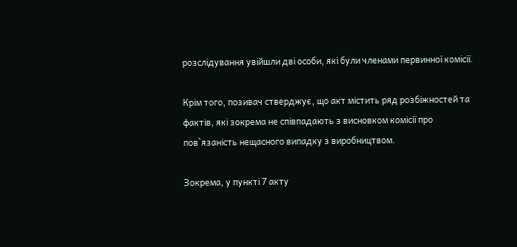розслідування увійшли дві особи, які були членами первинної комісії.

Крім того, позивач стверджує, що акт містить ряд розбіжностей та фактів, які зокрема не співпадають з висновком комісії про пов`язаність нещасного випадку з виробництвом.

Зокрема, у пункті 7 акту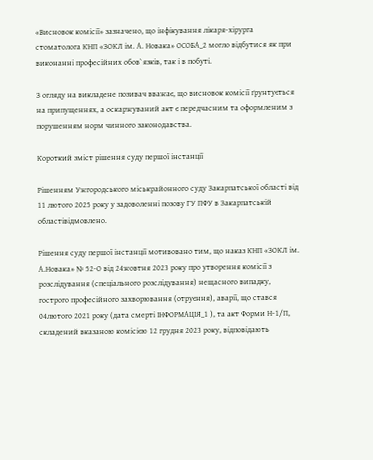«Висновок комісії» зазначено, що інфікування лікаря-хірурга стоматолога КНП «ЗОКЛ ім. А. Новака» ОСОБА_2 могло відбутися як при виконанні професійних обов`язків, так і в побуті.

З огляду на викладене позивач вважає, що висновок комісії ґрунтується на припущеннях, а оскаржуваний акт є передчасним та оформленим з порушенням норм чинного законодавства.

Короткий зміст рішення суду першої інстанції

Рішенням Ужгородського міськрайонного суду Закарпатської області від 11 лютого 2025 року у задоволенні позову ГУ ПФУ в Закарпатській областівідмовлено.

Рішення суду першої інстанції мотивовано тим, що наказ КНП «ЗОКЛ ім. А.Новака» № 52-О від 24жовтня 2023 року про утворення комісії з розслідування (спеціального розслідування) нещасного випадку, гострого професійного захворювання (отруєння), аварії, що стався 04лютого 2021 року (дата смерті ІНФОРМАЦІЯ_1 ), та акт Форми Н-1/П, складений вказаною комісією 12 грудня 2023 року, відповідають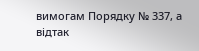вимогам Порядку № 337, а відтак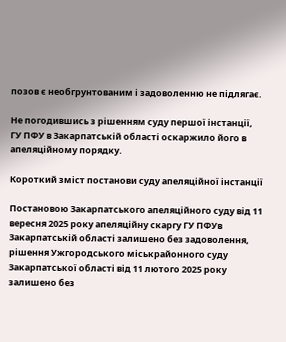позов є необгрунтованим і задоволенню не підлягає.

Не погодившись з рішенням суду першої інстанції, ГУ ПФУ в Закарпатській області оскаржило його в апеляційному порядку.

Короткий зміст постанови суду апеляційної інстанції

Постановою Закарпатського апеляційного суду від 11 вересня 2025 року апеляційну скаргу ГУ ПФУв Закарпатській області залишено без задоволення, рішення Ужгородського міськрайонного суду Закарпатської області від 11 лютого 2025 року залишено без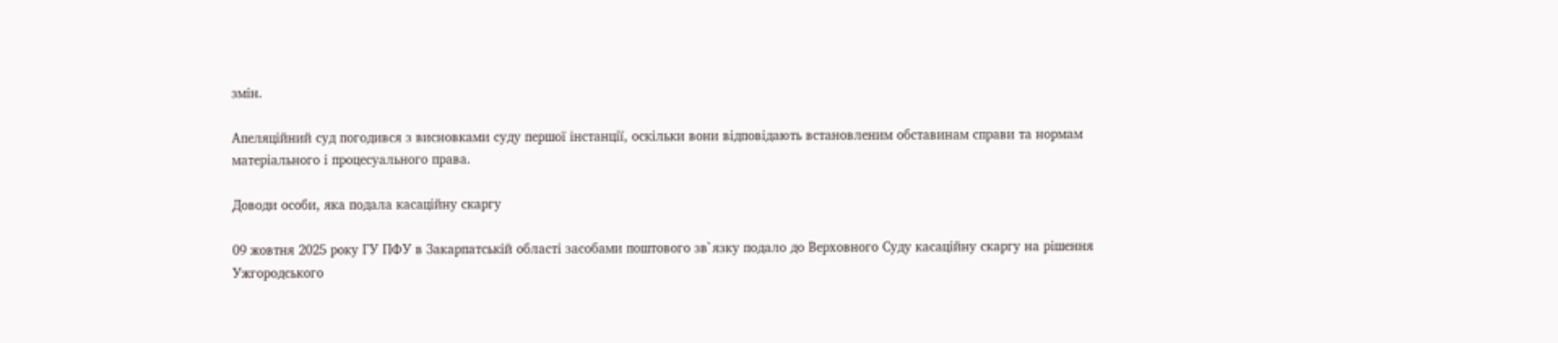змін.

Апеляційний суд погодився з висновками суду першої інстанції, оскільки вони відповідають встановленим обставинам справи та нормам матеріального і процесуального права.

Доводи особи, яка подала касаційну скаргу

09 жовтня 2025 року ГУ ПФУ в Закарпатській області засобами поштового зв`язку подало до Верховного Суду касаційну скаргу на рішення Ужгородського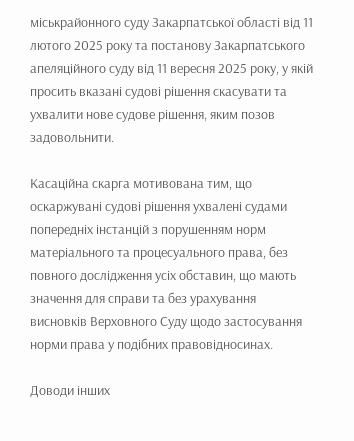міськрайонного суду Закарпатської області від 11 лютого 2025 року та постанову Закарпатського апеляційного суду від 11 вересня 2025 року, у якій просить вказані судові рішення скасувати та ухвалити нове судове рішення, яким позов задовольнити.

Касаційна скарга мотивована тим, що оскаржувані судові рішення ухвалені судами попередніх інстанцій з порушенням норм матеріального та процесуального права, без повного дослідження усіх обставин, що мають значення для справи та без урахування висновків Верховного Суду щодо застосування норми права у подібних правовідносинах.

Доводи інших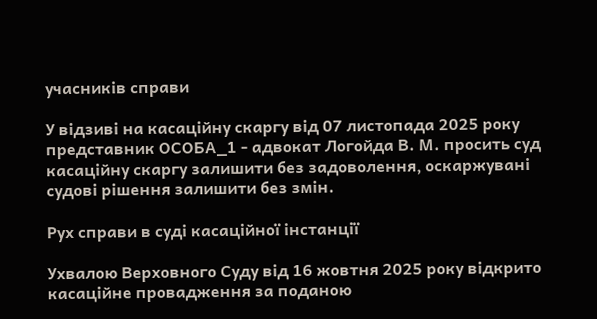учасників справи

У відзиві на касаційну скаргу від 07 листопада 2025 року представник ОСОБА_1 - адвокат Логойда В. М. просить суд касаційну скаргу залишити без задоволення, оскаржувані судові рішення залишити без змін.

Рух справи в суді касаційної інстанції

Ухвалою Верховного Суду від 16 жовтня 2025 року відкрито касаційне провадження за поданою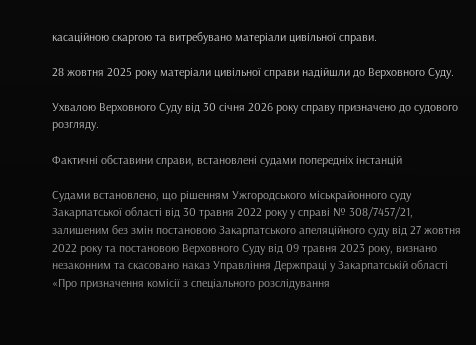касаційною скаргою та витребувано матеріали цивільної справи.

28 жовтня 2025 року матеріали цивільної справи надійшли до Верховного Суду.

Ухвалою Верховного Суду від 30 січня 2026 року справу призначено до судового розгляду.

Фактичні обставини справи, встановлені судами попередніх інстанцій

Судами встановлено, що рішенням Ужгородського міськрайонного суду Закарпатської області від 30 травня 2022 року у справі № 308/7457/21, залишеним без змін постановою Закарпатського апеляційного суду від 27 жовтня 2022 року та постановою Верховного Суду від 09 травня 2023 року, визнано незаконним та скасовано наказ Управління Держпраці у Закарпатській області «Про призначення комісії з спеціального розслідування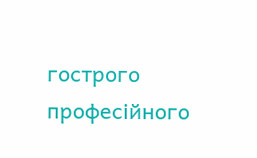гострого професійного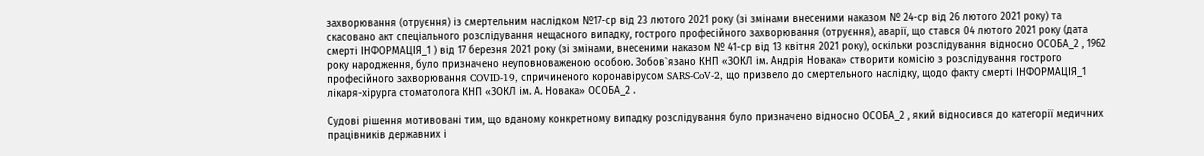захворювання (отруєння) із смертельним наслідком №17-ср від 23 лютого 2021 року (зі змінами внесеними наказом № 24-ср від 26 лютого 2021 року) та скасовано акт спеціального розслідування нещасного випадку, гострого професійного захворювання (отруєння), аварії, що стався 04 лютого 2021 року (дата смерті ІНФОРМАЦІЯ_1 ) від 17 березня 2021 року (зі змінами, внесеними наказом № 41-ср від 13 квітня 2021 року), оскільки розслідування відносно ОСОБА_2 , 1962 року народження, було призначено неуповноваженою особою. Зобов`язано КНП «ЗОКЛ ім. Андрія Новака» створити комісію з розслідування гострого професійного захворювання COVID-19, спричиненого коронавірусом SARS-CoV-2, що призвело до смертельного наслідку, щодо факту смерті ІНФОРМАЦІЯ_1 лікаря-хірурга стоматолога КНП «ЗОКЛ ім. А. Новака» ОСОБА_2 .

Судові рішення мотивовані тим, що вданому конкретному випадку розслідування було призначено відносно ОСОБА_2 , який відносився до категорії медичних працівників державних і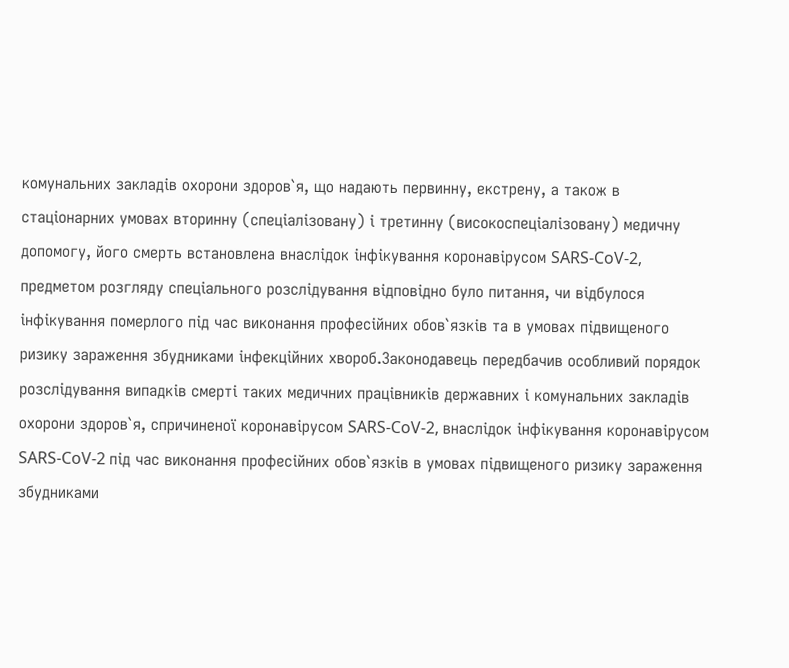комунальних закладів охорони здоров`я, що надають первинну, екстрену, а також в стаціонарних умовах вторинну (спеціалізовану) і третинну (високоспеціалізовану) медичну допомогу, його смерть встановлена внаслідок інфікування коронавірусом SARS-CoV-2, предметом розгляду спеціального розслідування відповідно було питання, чи відбулося інфікування померлого під час виконання професійних обов`язків та в умовах підвищеного ризику зараження збудниками інфекційних хвороб.Законодавець передбачив особливий порядок розслідування випадків смерті таких медичних працівників державних і комунальних закладів охорони здоров`я, спричиненої коронавірусом SARS-CoV-2, внаслідок інфікування коронавірусом SARS-CoV-2 під час виконання професійних обов`язків в умовах підвищеного ризику зараження збудниками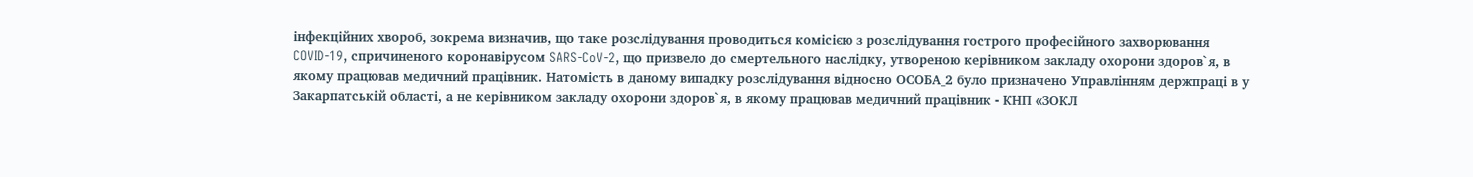інфекційних хвороб, зокрема визначив, що таке розслідування проводиться комісією з розслідування гострого професійного захворювання COVID-19, спричиненого коронавірусом SARS-CoV-2, що призвело до смертельного наслідку, утвореною керівником закладу охорони здоров`я, в якому працював медичний працівник. Натомість в даному випадку розслідування відносно ОСОБА_2 було призначено Управлінням держпраці в у Закарпатській області, а не керівником закладу охорони здоров`я, в якому працював медичний працівник - КНП «ЗОКЛ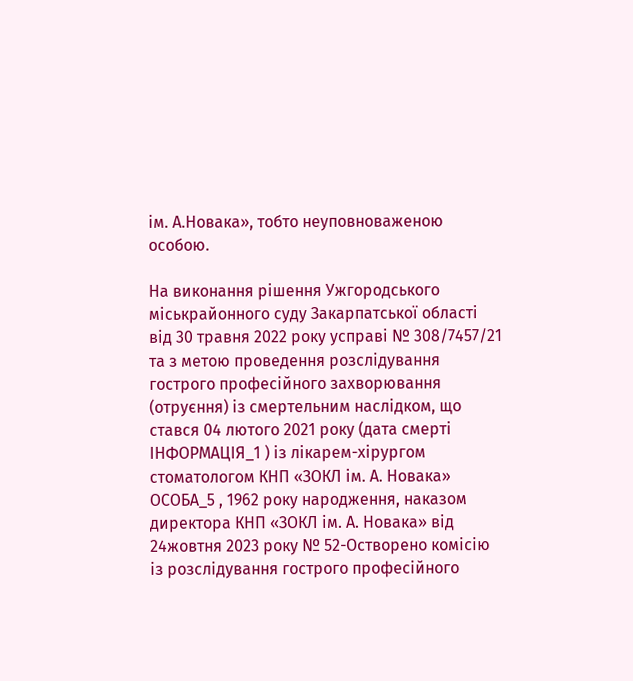ім. А.Новака», тобто неуповноваженою особою.

На виконання рішення Ужгородського міськрайонного суду Закарпатської області від 30 травня 2022 року усправі № 308/7457/21 та з метою проведення розслідування гострого професійного захворювання (отруєння) із смертельним наслідком, що стався 04 лютого 2021 року (дата смерті ІНФОРМАЦІЯ_1 ) із лікарем-хірургом стоматологом КНП «ЗОКЛ ім. А. Новака» ОСОБА_5 , 1962 року народження, наказом директора КНП «ЗОКЛ ім. А. Новака» від 24жовтня 2023 року № 52-Остворено комісію із розслідування гострого професійного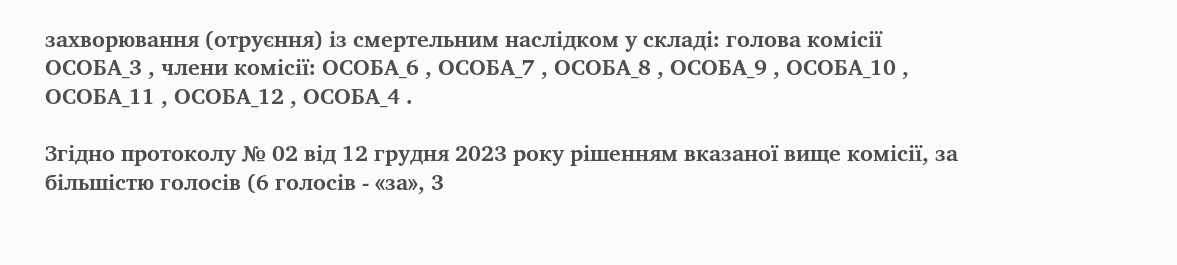захворювання (отруєння) із смертельним наслідком у складі: голова комісії ОСОБА_3 , члени комісії: ОСОБА_6 , ОСОБА_7 , ОСОБА_8 , ОСОБА_9 , ОСОБА_10 , ОСОБА_11 , ОСОБА_12 , ОСОБА_4 .

Згідно протоколу № 02 від 12 грудня 2023 року рішенням вказаної вище комісії, за більшістю голосів (6 голосів - «за», 3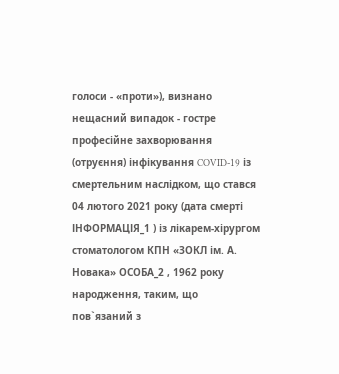голоси - «проти»), визнано нещасний випадок - гостре професійне захворювання (отруєння) інфікування COVID-19 із смертельним наслідком, що стався 04 лютого 2021 року (дата смерті ІНФОРМАЦІЯ_1 ) із лікарем-хірургом стоматологом КПН «ЗОКЛ ім. А. Новака» ОСОБА_2 , 1962 року народження, таким, що пов`язаний з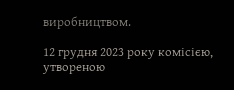виробництвом.

12 грудня 2023 року комісією, утвореною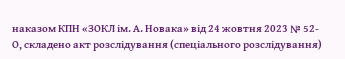наказом КПН «ЗОКЛ ім. А. Новака» від 24 жовтня 2023 № 52-О, складено акт розслідування (спеціального розслідування)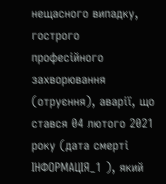нещасного випадку, гострого професійного захворювання (отруєння), аварії, що стався 04 лютого 2021 року (дата смерті ІНФОРМАЦІЯ_1 ), який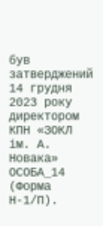був затверджений 14 грудня 2023 року директором КПН «ЗОКЛ ім. А. Новака» ОСОБА_14 (Форма Н-1/П).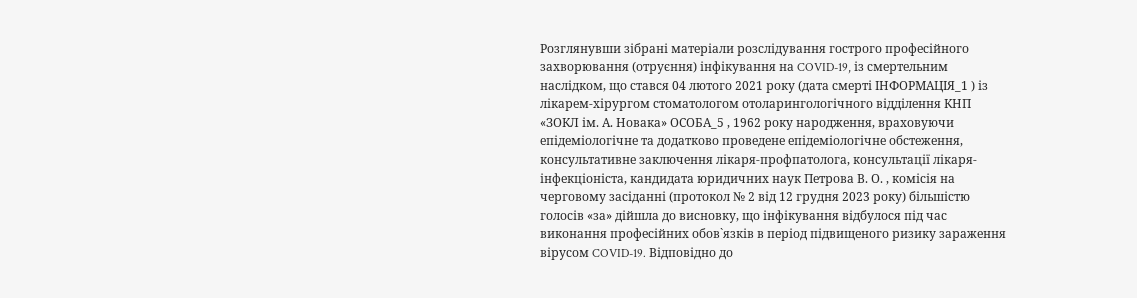Розглянувши зібрані матеріали розслідування гострого професійного захворювання (отруєння) інфікування на COVID-19, із смертельним наслідком, що стався 04 лютого 2021 року (дата смерті ІНФОРМАЦІЯ_1 ) із лікарем-хірургом стоматологом отоларингологічного відділення КНП «ЗОКЛ ім. А. Новака» ОСОБА_5 , 1962 року народження, враховуючи епідеміологічне та додатково проведене епідеміологічне обстеження, консультативне заключення лікаря-профпатолога, консультації лікаря-інфекціоніста, кандидата юридичних наук Петрова В. О. , комісія на черговому засіданні (протокол № 2 від 12 грудня 2023 року) більшістю голосів «за» дійшла до висновку, що інфікування відбулося під час виконання професійних обов`язків в період підвищеного ризику зараження вірусом COVID-19. Відповідно до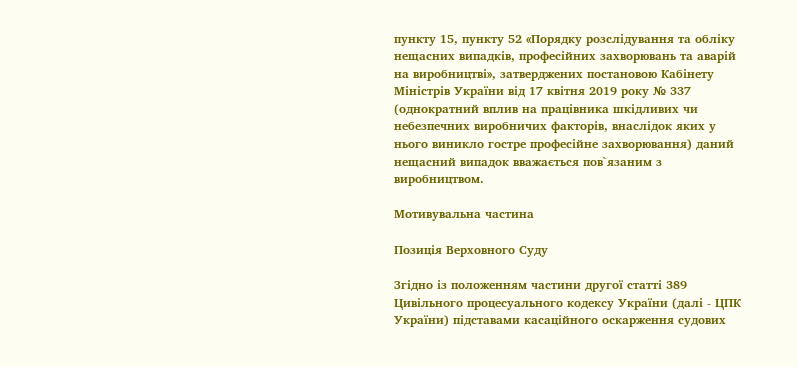пункту 15, пункту 52 «Порядку розслідування та обліку нещасних випадків, професійних захворювань та аварій на виробництві», затверджених постановою Кабінету Міністрів України від 17 квітня 2019 року № 337 (однократний вплив на працівника шкідливих чи небезпечних виробничих факторів, внаслідок яких у нього виникло гостре професійне захворювання) даний нещасний випадок вважається пов`язаним з виробництвом.

Мотивувальна частина

Позиція Верховного Суду

Згідно із положенням частини другої статті 389 Цивільного процесуального кодексу України (далі - ЦПК України) підставами касаційного оскарження судових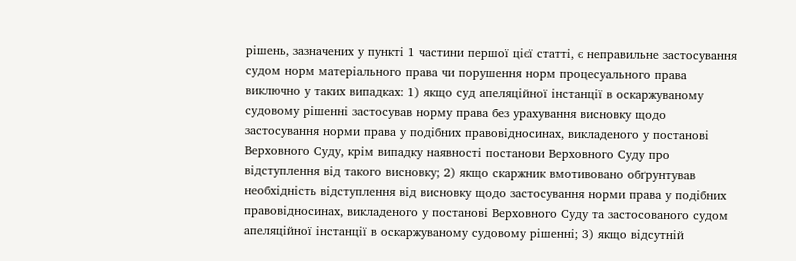рішень, зазначених у пункті 1 частини першої цієї статті, є неправильне застосування судом норм матеріального права чи порушення норм процесуального права виключно у таких випадках: 1) якщо суд апеляційної інстанції в оскаржуваному судовому рішенні застосував норму права без урахування висновку щодо застосування норми права у подібних правовідносинах, викладеного у постанові Верховного Суду, крім випадку наявності постанови Верховного Суду про відступлення від такого висновку; 2) якщо скаржник вмотивовано обґрунтував необхідність відступлення від висновку щодо застосування норми права у подібних правовідносинах, викладеного у постанові Верховного Суду та застосованого судом апеляційної інстанції в оскаржуваному судовому рішенні; 3) якщо відсутній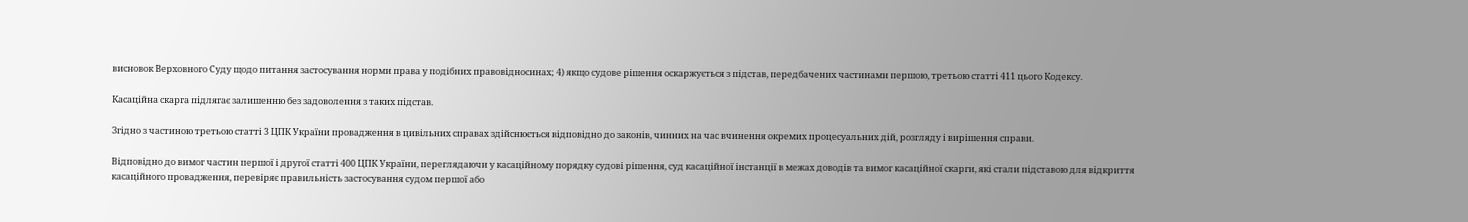висновок Верховного Суду щодо питання застосування норми права у подібних правовідносинах; 4) якщо судове рішення оскаржується з підстав, передбачених частинами першою, третьою статті 411 цього Кодексу.

Касаційна скарга підлягає залишенню без задоволення з таких підстав.

Згідно з частиною третьою статті 3 ЦПК України провадження в цивільних справах здійснюється відповідно до законів, чинних на час вчинення окремих процесуальних дій, розгляду і вирішення справи.

Відповідно до вимог частин першої і другої статті 400 ЦПК України, переглядаючи у касаційному порядку судові рішення, суд касаційної інстанції в межах доводів та вимог касаційної скарги, які стали підставою для відкриття касаційного провадження, перевіряє правильність застосування судом першої або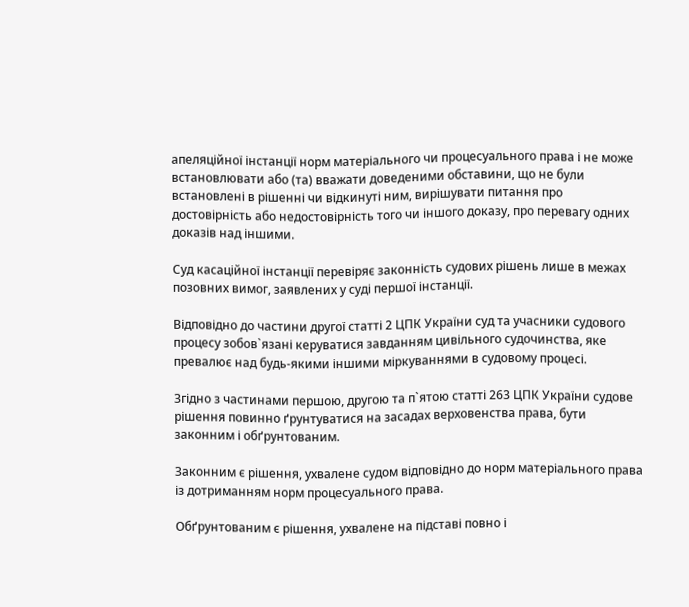апеляційної інстанції норм матеріального чи процесуального права і не може встановлювати або (та) вважати доведеними обставини, що не були встановлені в рішенні чи відкинуті ним, вирішувати питання про достовірність або недостовірність того чи іншого доказу, про перевагу одних доказів над іншими.

Суд касаційної інстанції перевіряє законність судових рішень лише в межах позовних вимог, заявлених у суді першої інстанції.

Відповідно до частини другої статті 2 ЦПК України суд та учасники судового процесу зобов`язані керуватися завданням цивільного судочинства, яке превалює над будь-якими іншими міркуваннями в судовому процесі.

Згідно з частинами першою, другою та п`ятою статті 263 ЦПК України судове рішення повинно ґрунтуватися на засадах верховенства права, бути законним і обґрунтованим.

Законним є рішення, ухвалене судом відповідно до норм матеріального права із дотриманням норм процесуального права.

Обґрунтованим є рішення, ухвалене на підставі повно і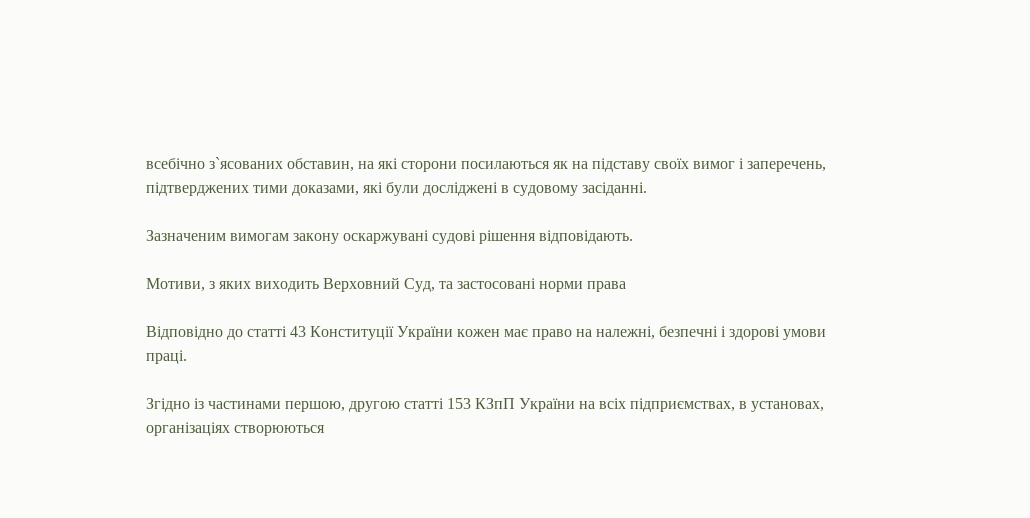всебічно з`ясованих обставин, на які сторони посилаються як на підставу своїх вимог і заперечень, підтверджених тими доказами, які були досліджені в судовому засіданні.

Зазначеним вимогам закону оскаржувані судові рішення відповідають.

Мотиви, з яких виходить Верховний Суд, та застосовані норми права

Відповідно до статті 43 Конституції України кожен має право на належні, безпечні і здорові умови праці.

Згідно із частинами першою, другою статті 153 КЗпП України на всіх підприємствах, в установах, організаціях створюються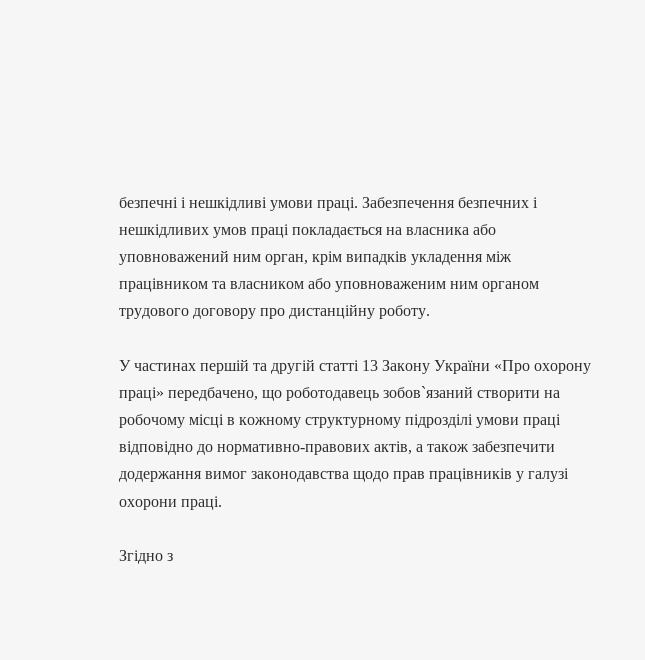безпечні і нешкідливі умови праці. Забезпечення безпечних і нешкідливих умов праці покладається на власника або уповноважений ним орган, крім випадків укладення між працівником та власником або уповноваженим ним органом трудового договору про дистанційну роботу.

У частинах першій та другій статті 13 Закону України «Про охорону праці» передбачено, що роботодавець зобов`язаний створити на робочому місці в кожному структурному підрозділі умови праці відповідно до нормативно-правових актів, а також забезпечити додержання вимог законодавства щодо прав працівників у галузі охорони праці.

Згідно з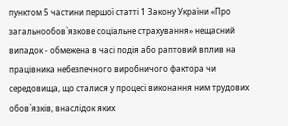пунктом 5 частини першої статті 1 Закону України «Про загальнообов`язкове соціальне страхування» нещасний випадок - обмежена в часі подія або раптовий вплив на працівника небезпечного виробничого фактора чи середовища, що сталися у процесі виконання ним трудових обов`язків, внаслідок яких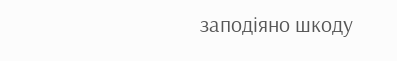заподіяно шкоду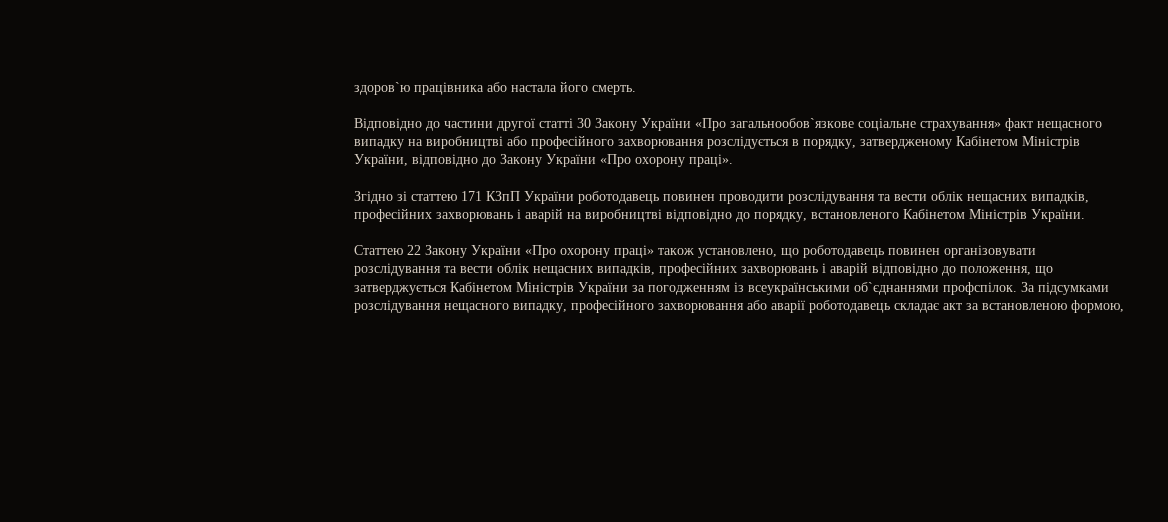здоров`ю працівника або настала його смерть.

Відповідно до частини другої статті 30 Закону України «Про загальнообов`язкове соціальне страхування» факт нещасного випадку на виробництві або професійного захворювання розслідується в порядку, затвердженому Кабінетом Міністрів України, відповідно до Закону України «Про охорону праці».

Згідно зі статтею 171 КЗпП України роботодавець повинен проводити розслідування та вести облік нещасних випадків, професійних захворювань і аварій на виробництві відповідно до порядку, встановленого Кабінетом Міністрів України.

Статтею 22 Закону України «Про охорону праці» також установлено, що роботодавець повинен організовувати розслідування та вести облік нещасних випадків, професійних захворювань і аварій відповідно до положення, що затверджується Кабінетом Міністрів України за погодженням із всеукраїнськими об`єднаннями профспілок. За підсумками розслідування нещасного випадку, професійного захворювання або аварії роботодавець складає акт за встановленою формою,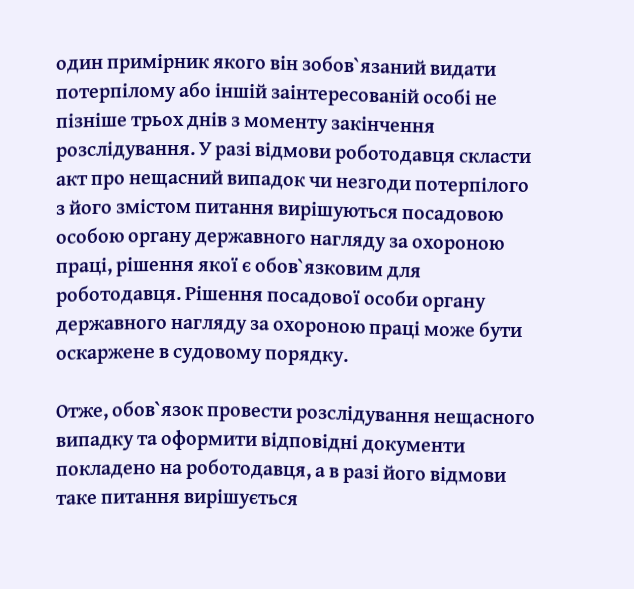один примірник якого він зобов`язаний видати потерпілому або іншій заінтересованій особі не пізніше трьох днів з моменту закінчення розслідування. У разі відмови роботодавця скласти акт про нещасний випадок чи незгоди потерпілого з його змістом питання вирішуються посадовою особою органу державного нагляду за охороною праці, рішення якої є обов`язковим для роботодавця. Рішення посадової особи органу державного нагляду за охороною праці може бути оскаржене в судовому порядку.

Отже, обов`язок провести розслідування нещасного випадку та оформити відповідні документи покладено на роботодавця, а в разі його відмови таке питання вирішується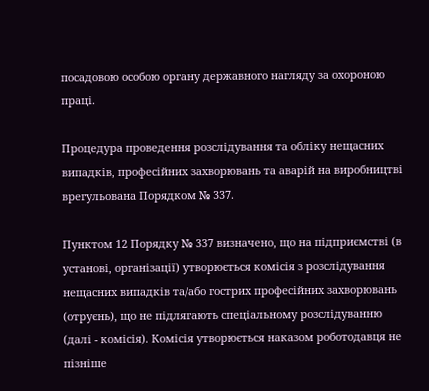посадовою особою органу державного нагляду за охороною праці.

Процедура проведення розслідування та обліку нещасних випадків, професійних захворювань та аварій на виробництві врегульована Порядком № 337.

Пунктом 12 Порядку № 337 визначено, що на підприємстві (в установі, організації) утворюється комісія з розслідування нещасних випадків та/або гострих професійних захворювань (отруєнь), що не підлягають спеціальному розслідуванню (далі - комісія). Комісія утворюється наказом роботодавця не пізніше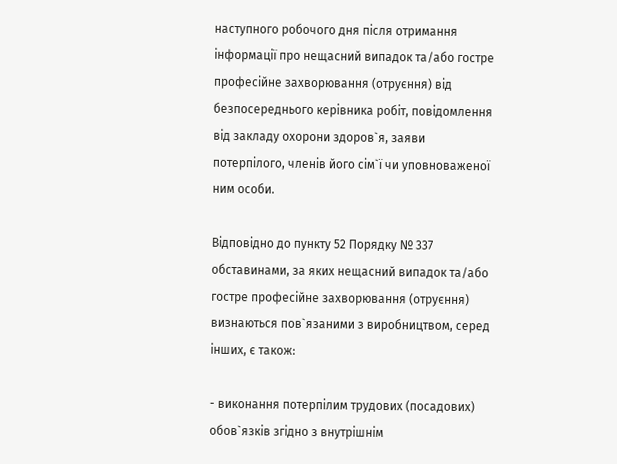наступного робочого дня після отримання інформації про нещасний випадок та/або гостре професійне захворювання (отруєння) від безпосереднього керівника робіт, повідомлення від закладу охорони здоров`я, заяви потерпілого, членів його сім`ї чи уповноваженої ним особи.

Відповідно до пункту 52 Порядку № 337 обставинами, за яких нещасний випадок та/або гостре професійне захворювання (отруєння) визнаються пов`язаними з виробництвом, серед інших, є також:

- виконання потерпілим трудових (посадових) обов`язків згідно з внутрішнім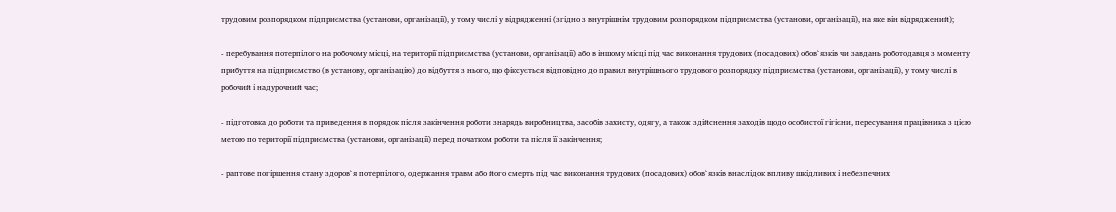трудовим розпорядком підприємства (установи, організації), у тому числі у відрядженні (згідно з внутрішнім трудовим розпорядком підприємства (установи, організації), на яке він відряджений);

- перебування потерпілого на робочому місці, на території підприємства (установи, організації) або в іншому місці під час виконання трудових (посадових) обов`язків чи завдань роботодавця з моменту прибуття на підприємство (в установу, організацію) до відбуття з нього, що фіксується відповідно до правил внутрішнього трудового розпорядку підприємства (установи, організації), у тому числі в робочий і надурочний час;

- підготовка до роботи та приведення в порядок після закінчення роботи знарядь виробництва, засобів захисту, одягу, а також здійснення заходів щодо особистої гігієни, пересування працівника з цією метою по території підприємства (установи, організації) перед початком роботи та після її закінчення;

- раптове погіршення стану здоров`я потерпілого, одержання травм або його смерть під час виконання трудових (посадових) обов`язків внаслідок впливу шкідливих і небезпечних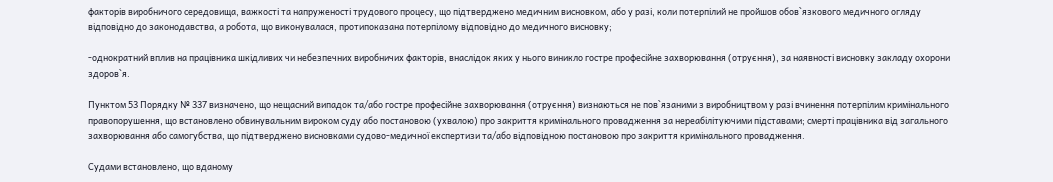факторів виробничого середовища, важкості та напруженості трудового процесу, що підтверджено медичним висновком, або у разі, коли потерпілий не пройшов обов`язкового медичного огляду відповідно до законодавства, а робота, що виконувалася, протипоказана потерпілому відповідно до медичного висновку;

-однократний вплив на працівника шкідливих чи небезпечних виробничих факторів, внаслідок яких у нього виникло гостре професійне захворювання (отруєння), за наявності висновку закладу охорони здоров`я.

Пунктом 53 Порядку № 337 визначено, що нещасний випадок та/або гостре професійне захворювання (отруєння) визнаються не пов`язаними з виробництвом у разі вчинення потерпілим кримінального правопорушення, що встановлено обвинувальним вироком суду або постановою (ухвалою) про закриття кримінального провадження за нереабілітуючими підставами; смерті працівника від загального захворювання або самогубства, що підтверджено висновками судово-медичної експертизи та/або відповідною постановою про закриття кримінального провадження.

Судами встановлено, що вданому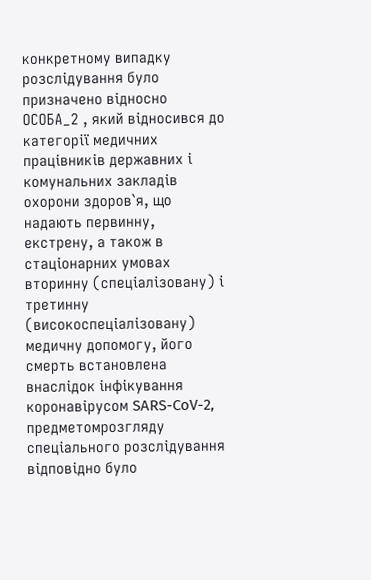конкретному випадку розслідування було призначено відносно ОСОБА_2 , який відносився до категорії медичних працівників державних і комунальних закладів охорони здоров`я, що надають первинну, екстрену, а також в стаціонарних умовах вторинну (спеціалізовану) і третинну (високоспеціалізовану) медичну допомогу, його смерть встановлена внаслідок інфікування коронавірусом SARS-CoV-2, предметомрозгляду спеціального розслідування відповідно було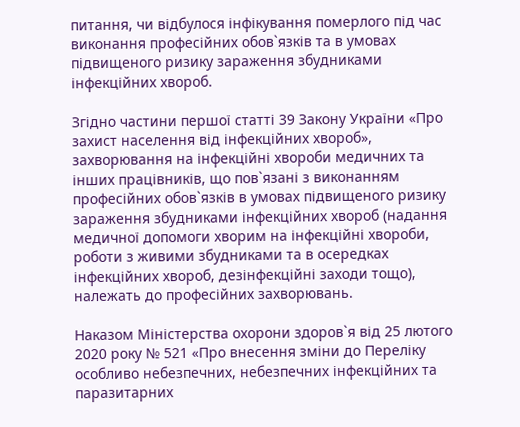питання, чи відбулося інфікування померлого під час виконання професійних обов`язків та в умовах підвищеного ризику зараження збудниками інфекційних хвороб.

Згідно частини першої статті 39 Закону України «Про захист населення від інфекційних хвороб», захворювання на інфекційні хвороби медичних та інших працівників, що пов`язані з виконанням професійних обов`язків в умовах підвищеного ризику зараження збудниками інфекційних хвороб (надання медичної допомоги хворим на інфекційні хвороби, роботи з живими збудниками та в осередках інфекційних хвороб, дезінфекційні заходи тощо), належать до професійних захворювань.

Наказом Міністерства охорони здоров`я від 25 лютого 2020 року № 521 «Про внесення зміни до Переліку особливо небезпечних, небезпечних інфекційних та паразитарних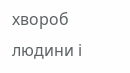хвороб людини і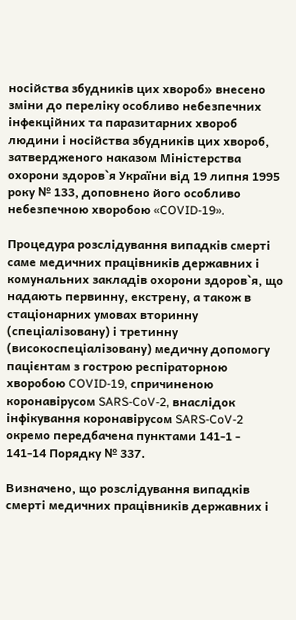носійства збудників цих хвороб» внесено зміни до переліку особливо небезпечних інфекційних та паразитарних хвороб людини і носійства збудників цих хвороб, затвердженого наказом Міністерства охорони здоров`я України від 19 липня 1995 року № 133, доповнено його особливо небезпечною хворобою «COVID-19».

Процедура розслідування випадків смерті саме медичних працівників державних і комунальних закладів охорони здоров`я, що надають первинну, екстрену, а також в стаціонарних умовах вторинну (спеціалізовану) і третинну (високоспеціалізовану) медичну допомогу пацієнтам з гострою респіраторною хворобою COVID-19, спричиненою коронавірусом SARS-CoV-2, внаслідок інфікування коронавірусом SARS-CoV-2 окремо передбачена пунктами 141-1 - 141-14 Порядку № 337.

Визначено, що розслідування випадків смерті медичних працівників державних і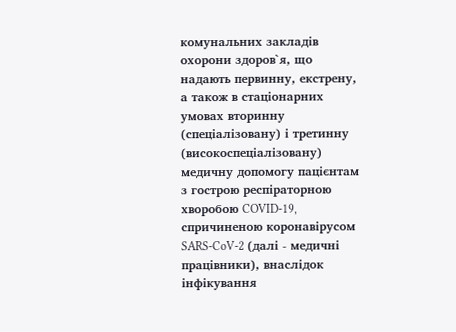комунальних закладів охорони здоров`я, що надають первинну, екстрену, а також в стаціонарних умовах вторинну (спеціалізовану) і третинну (високоспеціалізовану) медичну допомогу пацієнтам з гострою респіраторною хворобою COVID-19, спричиненою коронавірусом SARS-CoV-2 (далі - медичні працівники), внаслідок інфікування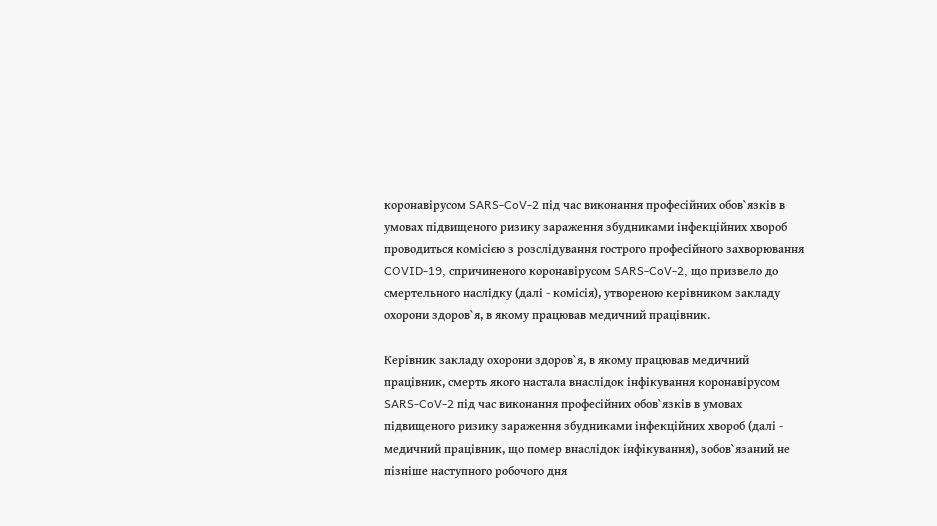коронавірусом SARS-CoV-2 під час виконання професійних обов`язків в умовах підвищеного ризику зараження збудниками інфекційних хвороб проводиться комісією з розслідування гострого професійного захворювання COVID-19, спричиненого коронавірусом SARS-CoV-2, що призвело до смертельного наслідку (далі - комісія), утвореною керівником закладу охорони здоров`я, в якому працював медичний працівник.

Керівник закладу охорони здоров`я, в якому працював медичний працівник, смерть якого настала внаслідок інфікування коронавірусом SARS-CoV-2 під час виконання професійних обов`язків в умовах підвищеного ризику зараження збудниками інфекційних хвороб (далі - медичний працівник, що помер внаслідок інфікування), зобов`язаний не пізніше наступного робочого дня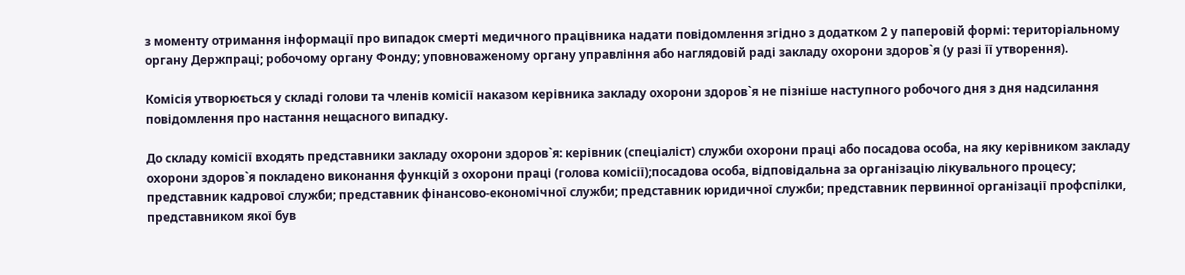з моменту отримання інформації про випадок смерті медичного працівника надати повідомлення згідно з додатком 2 у паперовій формі: територіальному органу Держпраці; робочому органу Фонду; уповноваженому органу управління або наглядовій раді закладу охорони здоров`я (у разі її утворення).

Комісія утворюється у складі голови та членів комісії наказом керівника закладу охорони здоров`я не пізніше наступного робочого дня з дня надсилання повідомлення про настання нещасного випадку.

До складу комісії входять представники закладу охорони здоров`я: керівник (спеціаліст) служби охорони праці або посадова особа, на яку керівником закладу охорони здоров`я покладено виконання функцій з охорони праці (голова комісії);посадова особа, відповідальна за організацію лікувального процесу; представник кадрової служби; представник фінансово-економічної служби; представник юридичної служби; представник первинної організації профспілки, представником якої був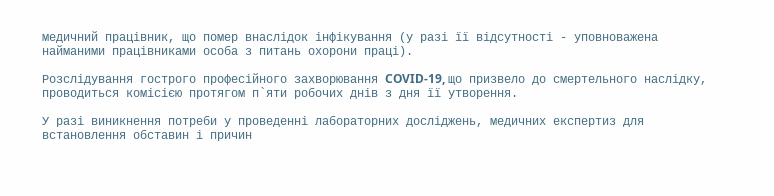медичний працівник, що помер внаслідок інфікування (у разі її відсутності - уповноважена найманими працівниками особа з питань охорони праці).

Розслідування гострого професійного захворювання COVID-19, що призвело до смертельного наслідку, проводиться комісією протягом п`яти робочих днів з дня її утворення.

У разі виникнення потреби у проведенні лабораторних досліджень, медичних експертиз для встановлення обставин і причин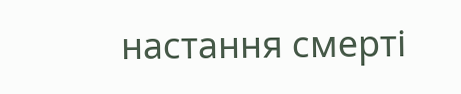настання смерті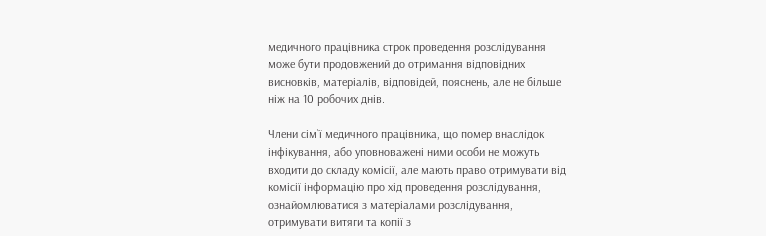медичного працівника строк проведення розслідування може бути продовжений до отримання відповідних висновків, матеріалів, відповідей, пояснень, але не більше ніж на 10 робочих днів.

Члени сім`ї медичного працівника, що помер внаслідок інфікування, або уповноважені ними особи не можуть входити до складу комісії, але мають право отримувати від комісії інформацію про хід проведення розслідування, ознайомлюватися з матеріалами розслідування, отримувати витяги та копії з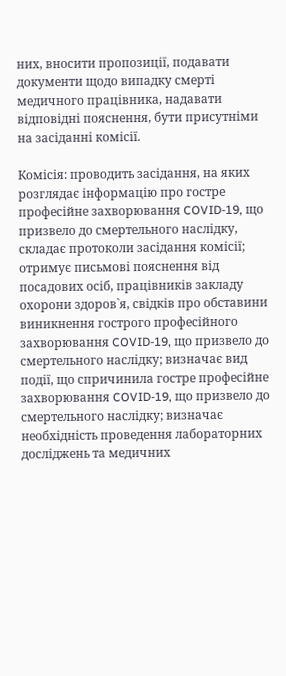них, вносити пропозиції, подавати документи щодо випадку смерті медичного працівника, надавати відповідні пояснення, бути присутніми на засіданні комісії.

Комісія: проводить засідання, на яких розглядає інформацію про гостре професійне захворювання COVID-19, що призвело до смертельного наслідку, складає протоколи засідання комісії; отримує письмові пояснення від посадових осіб, працівників закладу охорони здоров`я, свідків про обставини виникнення гострого професійного захворювання COVID-19, що призвело до смертельного наслідку; визначає вид події, що спричинила гостре професійне захворювання COVID-19, що призвело до смертельного наслідку; визначає необхідність проведення лабораторних досліджень та медичних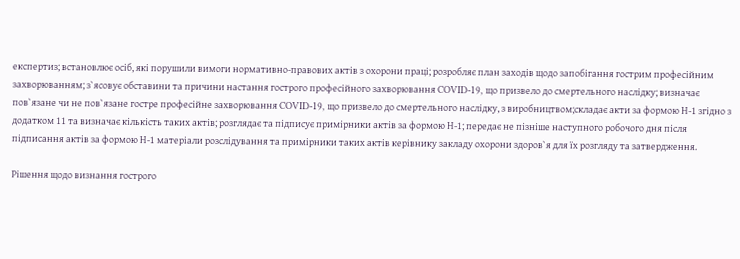експертиз; встановлює осіб, які порушили вимоги нормативно-правових актів з охорони праці; розробляє план заходів щодо запобігання гострим професійним захворюванням; з`ясовує обставини та причини настання гострого професійного захворювання COVID-19, що призвело до смертельного наслідку; визначає пов`язане чи не пов`язане гостре професійне захворювання COVID-19, що призвело до смертельного наслідку, з виробництвом;складає акти за формою Н-1 згідно з додатком 11 та визначає кількість таких актів; розглядає та підписує примірники актів за формою Н-1; передає не пізніше наступного робочого дня після підписання актів за формою Н-1 матеріали розслідування та примірники таких актів керівнику закладу охорони здоров`я для їх розгляду та затвердження.

Рішення щодо визнання гострого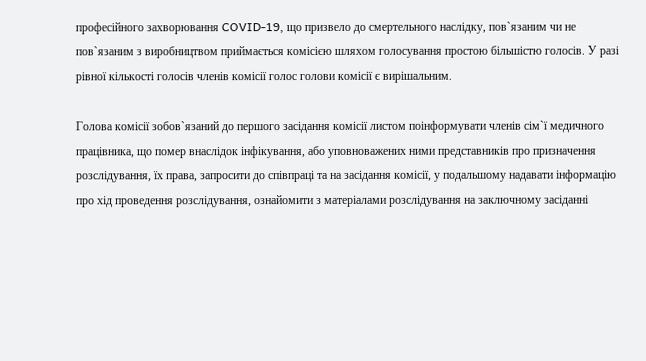професійного захворювання COVID-19, що призвело до смертельного наслідку, пов`язаним чи не пов`язаним з виробництвом приймається комісією шляхом голосування простою більшістю голосів. У разі рівної кількості голосів членів комісії голос голови комісії є вирішальним.

Голова комісії зобов`язаний до першого засідання комісії листом поінформувати членів сім`ї медичного працівника, що помер внаслідок інфікування, або уповноважених ними представників про призначення розслідування, їх права, запросити до співпраці та на засідання комісії, у подальшому надавати інформацію про хід проведення розслідування, ознайомити з матеріалами розслідування на заключному засіданні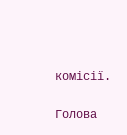комісії.

Голова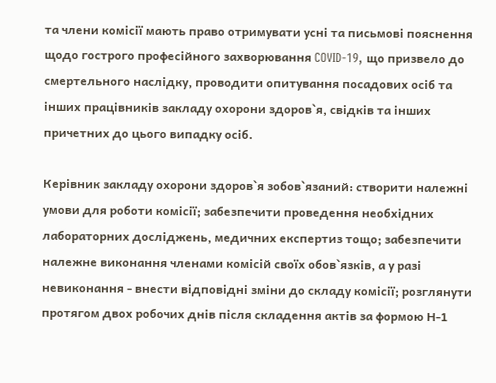та члени комісії мають право отримувати усні та письмові пояснення щодо гострого професійного захворювання COVID-19, що призвело до смертельного наслідку, проводити опитування посадових осіб та інших працівників закладу охорони здоров`я, свідків та інших причетних до цього випадку осіб.

Керівник закладу охорони здоров`я зобов`язаний: створити належні умови для роботи комісії; забезпечити проведення необхідних лабораторних досліджень, медичних експертиз тощо; забезпечити належне виконання членами комісій своїх обов`язків, а у разі невиконання - внести відповідні зміни до складу комісії; розглянути протягом двох робочих днів після складення актів за формою Н-1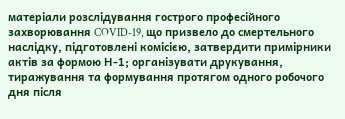матеріали розслідування гострого професійного захворювання COVID-19, що призвело до смертельного наслідку, підготовлені комісією, затвердити примірники актів за формою Н-1; організувати друкування, тиражування та формування протягом одного робочого дня після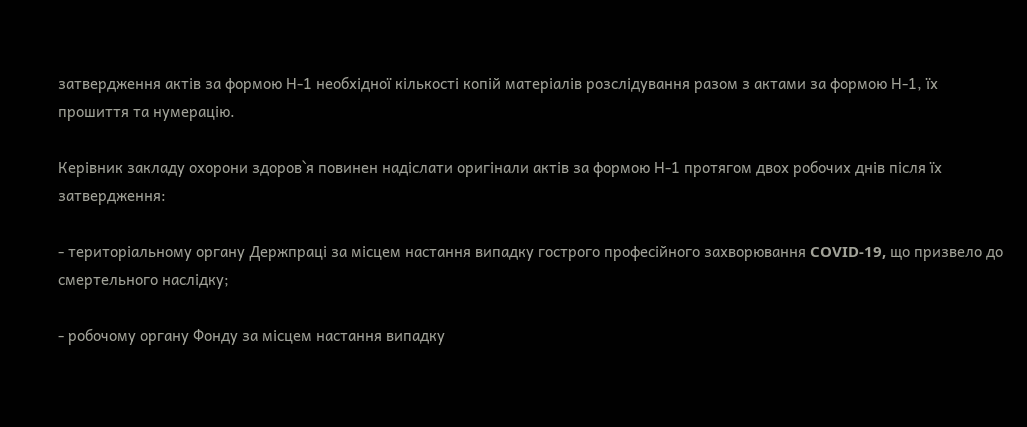затвердження актів за формою Н-1 необхідної кількості копій матеріалів розслідування разом з актами за формою Н-1, їх прошиття та нумерацію.

Керівник закладу охорони здоров`я повинен надіслати оригінали актів за формою Н-1 протягом двох робочих днів після їх затвердження:

- територіальному органу Держпраці за місцем настання випадку гострого професійного захворювання COVID-19, що призвело до смертельного наслідку;

- робочому органу Фонду за місцем настання випадку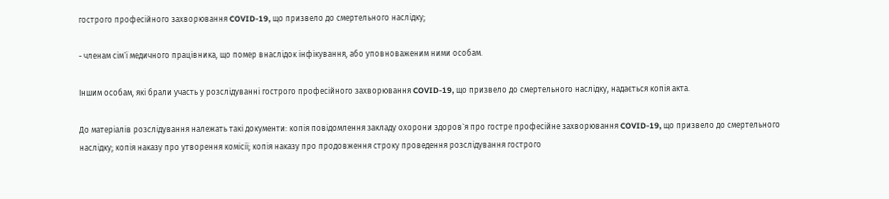гострого професійного захворювання COVID-19, що призвело до смертельного наслідку;

- членам сім`ї медичного працівника, що помер внаслідок інфікування, або уповноваженим ними особам.

Іншим особам, які брали участь у розслідуванні гострого професійного захворювання COVID-19, що призвело до смертельного наслідку, надається копія акта.

До матеріалів розслідування належать такі документи: копія повідомлення закладу охорони здоров`я про гостре професійне захворювання COVID-19, що призвело до смертельного наслідку; копія наказу про утворення комісії; копія наказу про продовження строку проведення розслідування гострого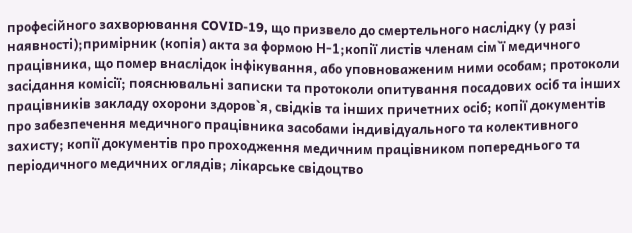професійного захворювання COVID-19, що призвело до смертельного наслідку (у разі наявності);примірник (копія) акта за формою Н-1;копії листів членам сім`ї медичного працівника, що помер внаслідок інфікування, або уповноваженим ними особам; протоколи засідання комісії; пояснювальні записки та протоколи опитування посадових осіб та інших працівників закладу охорони здоров`я, свідків та інших причетних осіб; копії документів про забезпечення медичного працівника засобами індивідуального та колективного захисту; копії документів про проходження медичним працівником попереднього та періодичного медичних оглядів; лікарське свідоцтво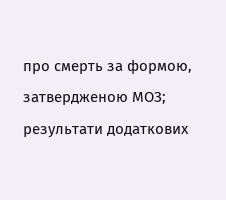про смерть за формою, затвердженою МОЗ; результати додаткових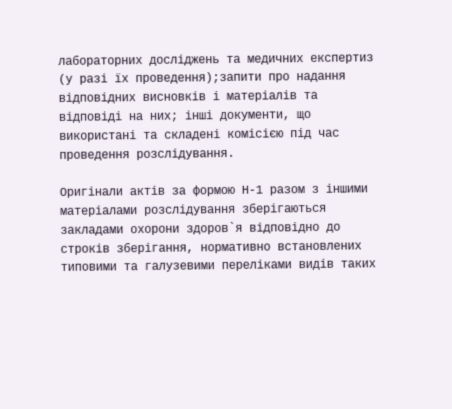лабораторних досліджень та медичних експертиз (у разі їх проведення);запити про надання відповідних висновків і матеріалів та відповіді на них; інші документи, що використані та складені комісією під час проведення розслідування.

Оригінали актів за формою Н-1 разом з іншими матеріалами розслідування зберігаються закладами охорони здоров`я відповідно до строків зберігання, нормативно встановлених типовими та галузевими переліками видів таких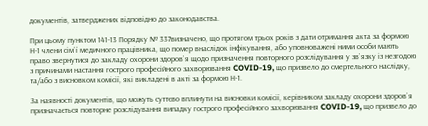документів, затверджених відповідно до законодавства.

При цьому пунктом 141-13 Порядку № 337визначено, що протягом трьох років з дати отримання акта за формою Н-1 члени сім`ї медичного працівника, що помер внаслідок інфікування, або уповноважені ними особи мають право звернутися до закладу охорони здоров`я щодо призначення повторного розслідування у зв`язку із незгодою з причинами настання гострого професійного захворювання COVID-19, що призвело до смертельного наслідку, та/або з висновком комісії, які викладені в акті за формою Н-1.

За наявності документів, що можуть суттєво вплинути на висновки комісії, керівником закладу охорони здоров`я призначається повторне розслідування випадку гострого професійного захворювання COVID-19, що призвело до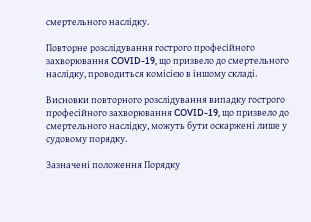смертельного наслідку.

Повторне розслідування гострого професійного захворювання COVID-19, що призвело до смертельного наслідку, проводиться комісією в іншому складі.

Висновки повторного розслідування випадку гострого професійного захворювання COVID-19, що призвело до смертельного наслідку, можуть бути оскаржені лише у судовому порядку.

Зазначені положення Порядку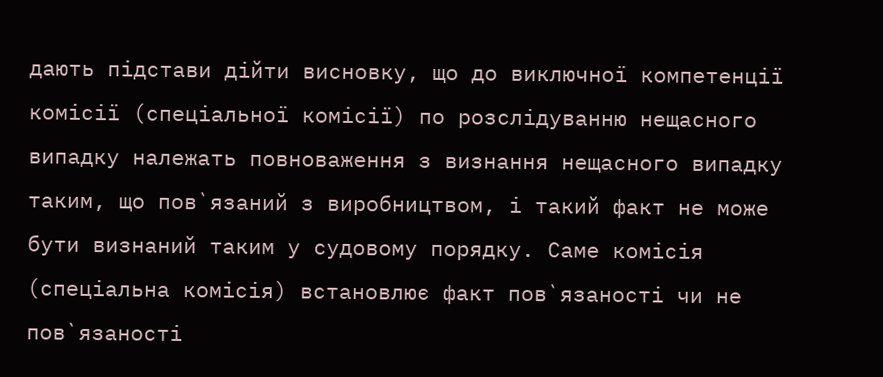дають підстави дійти висновку, що до виключної компетенції комісії (спеціальної комісії) по розслідуванню нещасного випадку належать повноваження з визнання нещасного випадку таким, що пов`язаний з виробництвом, і такий факт не може бути визнаний таким у судовому порядку. Саме комісія (спеціальна комісія) встановлює факт пов`язаності чи не пов`язаності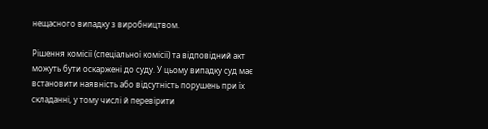нещасного випадку з виробництвом.

Рішення комісії (спеціальної комісії) та відповідний акт можуть бути оскаржені до суду. У цьому випадку суд має встановити наявність або відсутність порушень при їх складанні, у тому числі й перевірити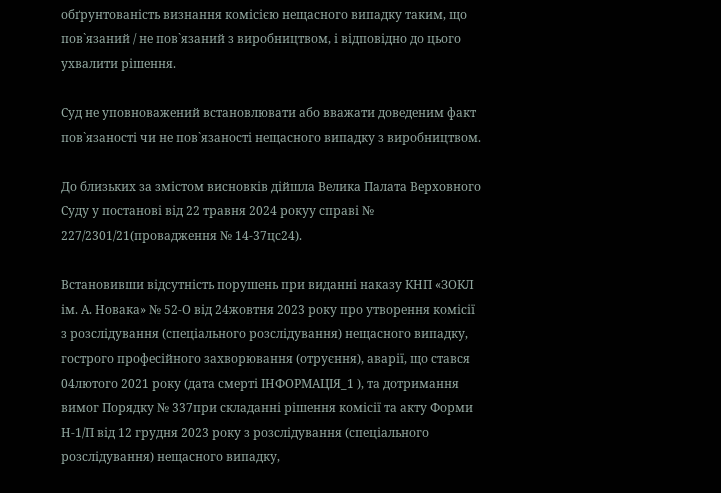обґрунтованість визнання комісією нещасного випадку таким, що пов`язаний / не пов`язаний з виробництвом, і відповідно до цього ухвалити рішення.

Суд не уповноважений встановлювати або вважати доведеним факт пов`язаності чи не пов`язаності нещасного випадку з виробництвом.

До близьких за змістом висновків дійшла Велика Палата Верховного Суду у постанові від 22 травня 2024 рокуу справі № 227/2301/21(провадження № 14-37цс24).

Встановивши відсутність порушень при виданні наказу КНП «ЗОКЛ ім. А. Новака» № 52-О від 24жовтня 2023 року про утворення комісії з розслідування (спеціального розслідування) нещасного випадку, гострого професійного захворювання (отруєння), аварії, що стався 04лютого 2021 року (дата смерті ІНФОРМАЦІЯ_1 ), та дотримання вимог Порядку № 337при складанні рішення комісії та акту Форми Н-1/П від 12 грудня 2023 року з розслідування (спеціального розслідування) нещасного випадку,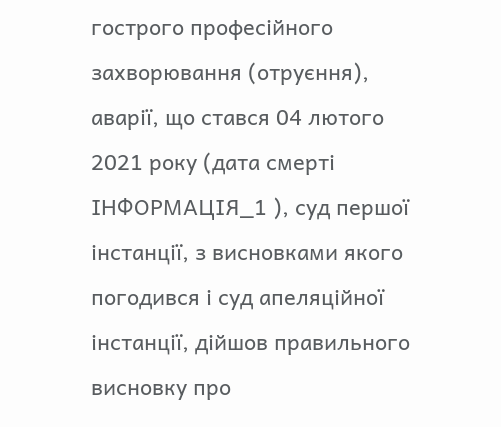гострого професійного захворювання (отруєння), аварії, що стався 04 лютого 2021 року (дата смерті ІНФОРМАЦІЯ_1 ), суд першої інстанції, з висновками якого погодився і суд апеляційної інстанції, дійшов правильного висновку про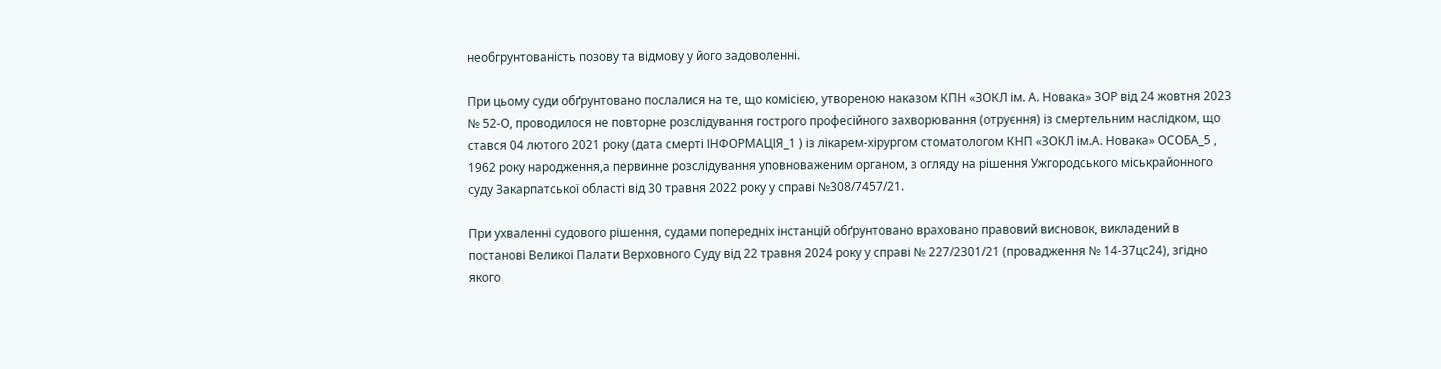необгрунтованість позову та відмову у його задоволенні.

При цьому суди обґрунтовано послалися на те, що комісією, утвореною наказом КПН «ЗОКЛ ім. А. Новака» ЗОР від 24 жовтня 2023 № 52-О, проводилося не повторне розслідування гострого професійного захворювання (отруєння) із смертельним наслідком, що стався 04 лютого 2021 року (дата смерті ІНФОРМАЦІЯ_1 ) із лікарем-хірургом стоматологом КНП «ЗОКЛ ім.А. Новака» ОСОБА_5 , 1962 року народження,а первинне розслідування уповноваженим органом, з огляду на рішення Ужгородського міськрайонного суду Закарпатської області від 30 травня 2022 року у справі №308/7457/21.

При ухваленні судового рішення, судами попередніх інстанцій обґрунтовано враховано правовий висновок, викладений в постанові Великої Палати Верховного Суду від 22 травня 2024 року у справі № 227/2301/21 (провадження № 14-37цс24), згідно якого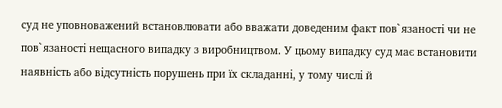суд не уповноважений встановлювати або вважати доведеним факт пов`язаності чи не пов`язаності нещасного випадку з виробництвом. У цьому випадку суд має встановити наявність або відсутність порушень при їх складанні, у тому числі й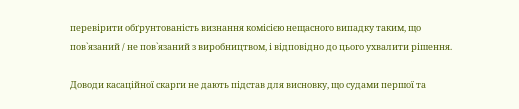перевірити обґрунтованість визнання комісією нещасного випадку таким, що пов`язаний / не пов`язаний з виробництвом, і відповідно до цього ухвалити рішення.

Доводи касаційної скарги не дають підстав для висновку, що судами першої та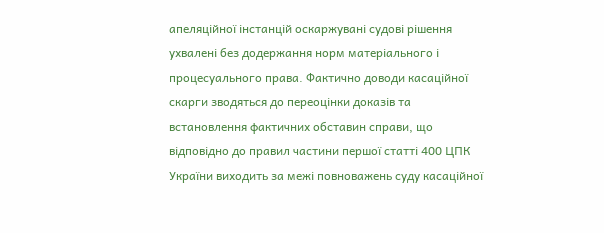апеляційної інстанцій оскаржувані судові рішення ухвалені без додержання норм матеріального і процесуального права. Фактично доводи касаційної скарги зводяться до переоцінки доказів та встановлення фактичних обставин справи, що відповідно до правил частини першої статті 400 ЦПК України виходить за межі повноважень суду касаційної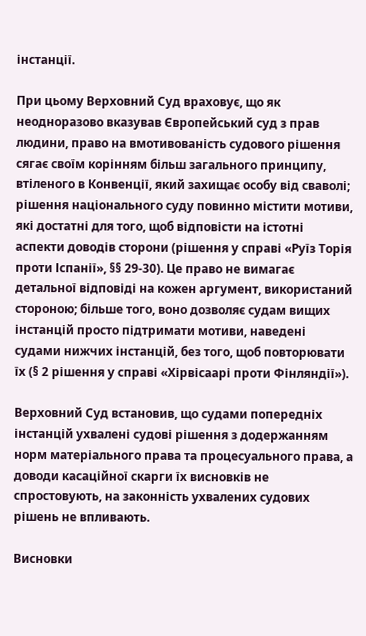інстанції.

При цьому Верховний Суд враховує, що як неодноразово вказував Європейський суд з прав людини, право на вмотивованість судового рішення сягає своїм корінням більш загального принципу, втіленого в Конвенції, який захищає особу від сваволі; рішення національного суду повинно містити мотиви, які достатні для того, щоб відповісти на істотні аспекти доводів сторони (рішення у справі «Руїз Торія проти Іспанії», §§ 29-30). Це право не вимагає детальної відповіді на кожен аргумент, використаний стороною; більше того, воно дозволяє судам вищих інстанцій просто підтримати мотиви, наведені судами нижчих інстанцій, без того, щоб повторювати їх (§ 2 рішення у справі «Хірвісаарі проти Фінляндії»).

Верховний Суд встановив, що судами попередніх інстанцій ухвалені судові рішення з додержанням норм матеріального права та процесуального права, а доводи касаційної скарги їх висновків не спростовують, на законність ухвалених судових рішень не впливають.

Висновки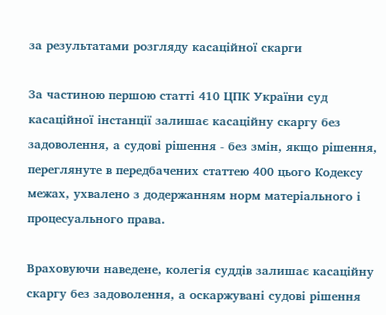за результатами розгляду касаційної скарги

За частиною першою статті 410 ЦПК України суд касаційної інстанції залишає касаційну скаргу без задоволення, а судові рішення - без змін, якщо рішення, переглянуте в передбачених статтею 400 цього Кодексу межах, ухвалено з додержанням норм матеріального і процесуального права.

Враховуючи наведене, колегія суддів залишає касаційну скаргу без задоволення, а оскаржувані судові рішення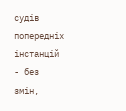судів попередніх інстанцій - без змін,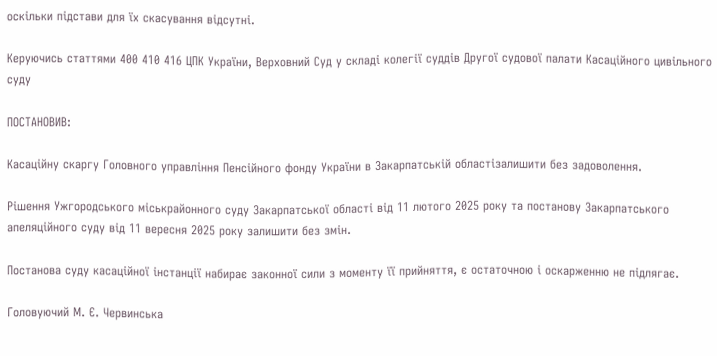оскільки підстави для їх скасування відсутні.

Керуючись статтями 400 410 416 ЦПК України, Верховний Суд у складі колегії суддів Другої судової палати Касаційного цивільного суду

ПОСТАНОВИВ:

Касаційну скаргу Головного управління Пенсійного фонду України в Закарпатській областізалишити без задоволення.

Рішення Ужгородського міськрайонного суду Закарпатської області від 11 лютого 2025 року та постанову Закарпатського апеляційного суду від 11 вересня 2025 року залишити без змін.

Постанова суду касаційної інстанції набирає законної сили з моменту її прийняття, є остаточною і оскарженню не підлягає.

Головуючий М. Є. Червинська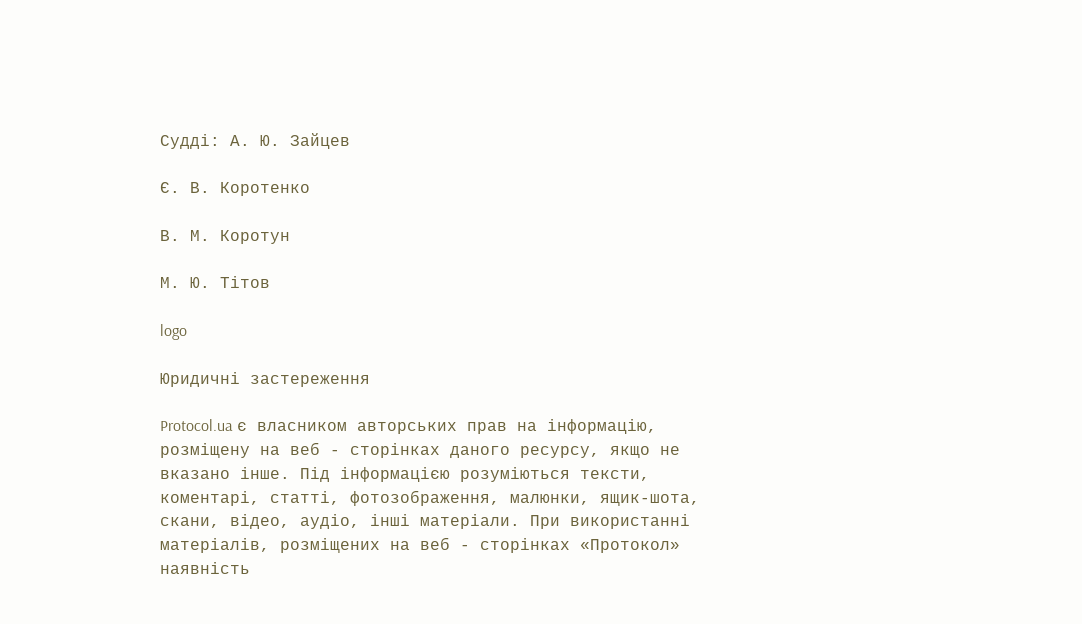Судді: А. Ю. Зайцев

Є. В. Коротенко

В. М. Коротун

М. Ю. Тітов

logo

Юридичні застереження

Protocol.ua є власником авторських прав на інформацію, розміщену на веб - сторінках даного ресурсу, якщо не вказано інше. Під інформацією розуміються тексти, коментарі, статті, фотозображення, малюнки, ящик-шота, скани, відео, аудіо, інші матеріали. При використанні матеріалів, розміщених на веб - сторінках «Протокол» наявність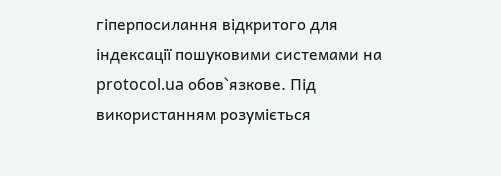гіперпосилання відкритого для індексації пошуковими системами на protocol.ua обов`язкове. Під використанням розуміється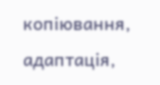копіювання, адаптація,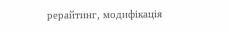рерайтинг, модифікація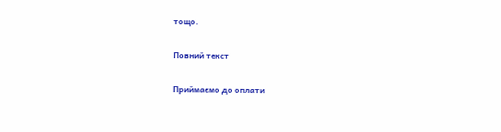тощо.

Повний текст

Приймаємо до оплати